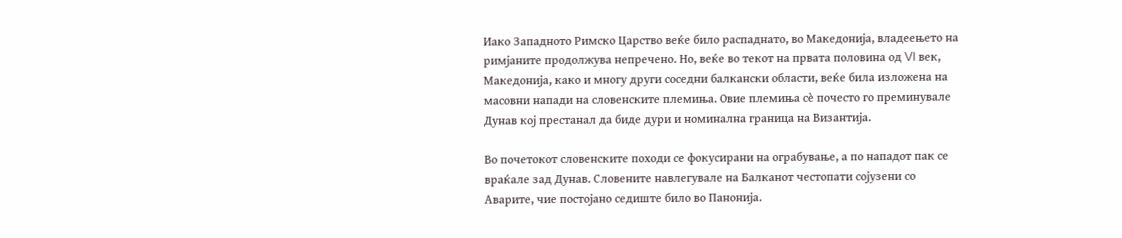Иако Западното Римско Царство веќе било распаднато, во Македонија, владеењето на римјаните продолжува непречено. Но, веќе во текот на првата половина од VI век, Македонија, како и многу други соседни балкански области, веќе била изложена на масовни напади на словенските племиња. Овие племиња сè почесто го преминувале Дунав кој престанал да биде дури и номинална граница на Византија.

Во почетокот словенските походи се фокусирани на ограбување, а по нападот пак се враќале зад Дунав. Словените навлегувале на Балканот честопати сојузени со Аварите, чие постојано седиште било во Панонија.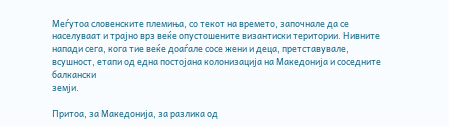Меѓутоа словенските племиња, со текот на времето, започнале да се населуваат и трајно врз веќе опустошените византиски територии. Нивните напади сега, кога тие веќе доаѓале сосе жени и деца, претставувале, всушност, етапи од една постојана колонизација на Македонија и соседните балкански
земји.

Притоа, за Македонија, за разлика од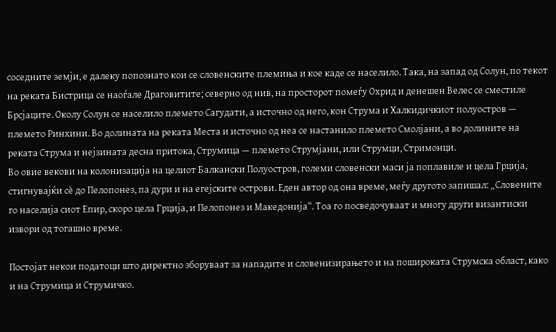соседните земји, е далеку попознато кои се словенските племиња и кое каде се населило. Така, на запад од Солун, по текот на реката Бистрица се наоѓале Драговитите; северно од нив, на просторот помеѓу Охрид и денешен Велес се сместиле Брсјаците. Околу Солун се населило племето Сагудати, а источно од него, кон Струма и Халкидичкиот полуостров — племето Ринхини. Во долината на реката Места и источно од неа се настанило племето Смолјани, а во долините на реката Струма и нејзината десна притока, Струмица — племето Струмјани, или Струмци, Стримонци.
Во овие векови на колонизација на целиот Балкански Полуостров, големи словенски маси ја поплавиле и цела Грција, стигнувајќи сè до Пелопонез, па дури и на егејските острови. Еден автор од она време, меѓу другото запишал: „Словените го населија сиот Епир, скоро цела Грција, и Пелопонез и Македонија“. Тоа го посведочуваат и многу други византиски извори од тогашно време.

Постојат некои податоци што директно зборуваат за нападите и словенизирањето и на пошироката Струмска област, како и на Струмица и Струмичко.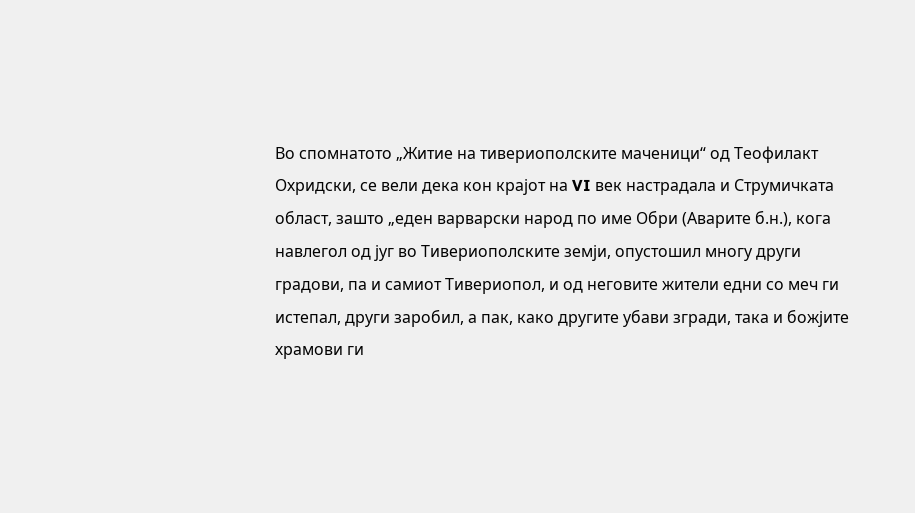Во спомнатото „Житие на тивериополските маченици“ од Теофилакт Охридски, се вели дека кон крајот на VI век настрадала и Струмичката област, зашто „еден варварски народ по име Обри (Аварите б.н.), кога навлегол од југ во Тивериополските земји, опустошил многу други градови, па и самиот Тивериопол, и од неговите жители едни со меч ги истепал, други заробил, а пак, како другите убави згради, така и божјите храмови ги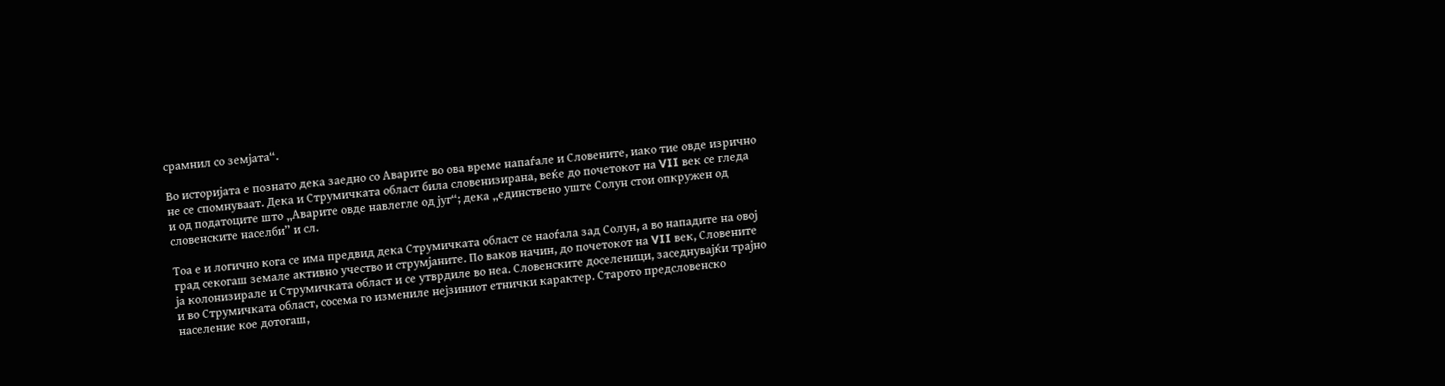срамнил со земјата“.

Во историјата е познато дека заедно со Аварите во ова време напаѓале и Словените, иако тие овде изрично не се спомнуваат. Дека и Струмичката област била словенизирана, веќе до почетокот на VII век се гледа и од податоците што „Аварите овде навлегле од југ“; дека „единствено уште Солун стои опкружен од словенските населби” и сл.

Тоа е и логично кога се има предвид дека Струмичката област се наоѓала зад Солун, а во нападите на овој град секогаш земале активно учество и струмјаните. По ваков начин, до почетокот на VII век, Словените ја колонизирале и Струмичката област и се утврдиле во неа. Словенските доселеници, заседнувајќи трајно и во Струмичката област, сосема го измениле нејзиниот етнички карактер. Старото предсловенско население кое дотогаш,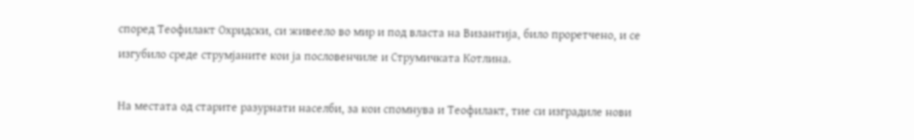според Теофилакт Охридски, си живеело во мир и под власта на Византија, било проретчено, и се изгубило среде струмјаните кои ја пословенчиле и Струмичката Котлина.

На местата од старите разурнати населби, за кои спомнува и Теофилакт, тие си изградиле нови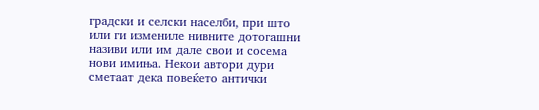градски и селски населби, при што или ги измениле нивните дотогашни називи или им дале свои и сосема нови имиња. Некои автори дури сметаат дека повеќето антички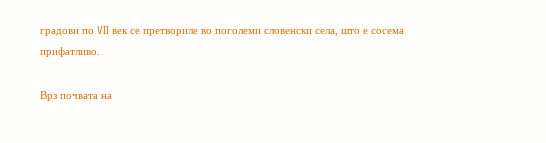градови по VII век се претвориле во поголеми словенски села, што е сосема прифатливо.

Врз почвата на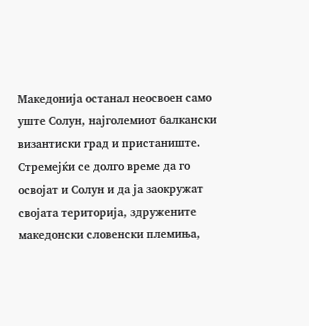Македонија останал неосвоен само уште Солун, најголемиот балкански византиски град и пристаниште. Стремејќи се долго време да го освојат и Солун и да ја заокружат својата територија, здружените македонски словенски племиња,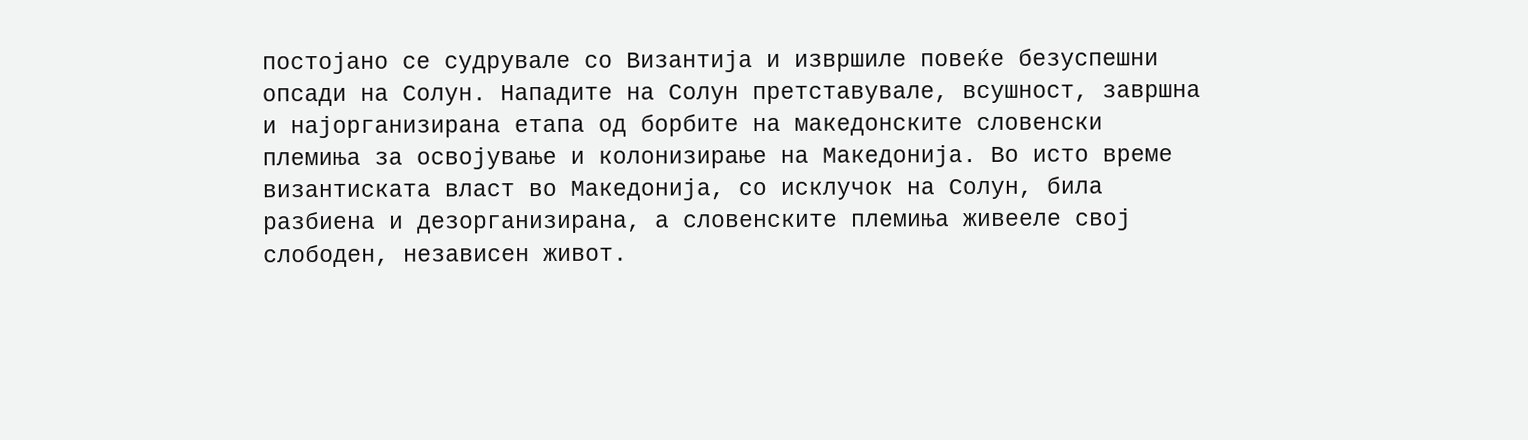постојано се судрувале со Византија и извршиле повеќе безуспешни опсади на Солун. Нападите на Солун претставувале, всушност, завршна и најорганизирана етапа од борбите на македонските словенски племиња за освојување и колонизирање на Македонија. Во исто време византиската власт во Македонија, со исклучок на Солун, била разбиена и дезорганизирана, а словенските племиња живееле свој слободен, независен живот.